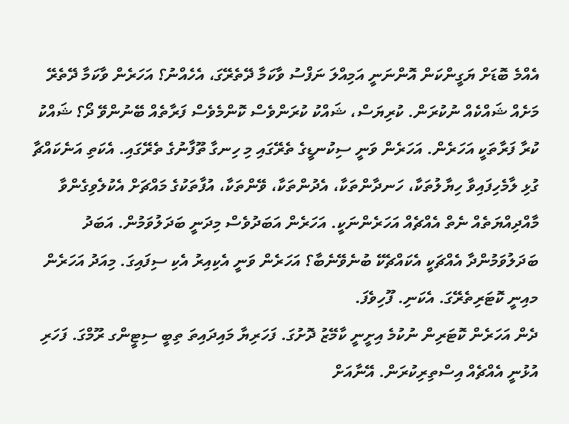އެއްމެ ބޮޑަށް ޔަގީންކަން އޮންނަނީ އަމިއްލަ ނަފްސު ވާކަމާ ދޭތެރޭގަ، އެހެއްނު؟ އަހަރެން ވާކަމާ ދޭތެރޭ މަށެއް ޝައްކެއް ނުކުރަން. ކުރިޔަސް، ޝައްކު ކުރަންވެސް ކޮންމެވެސް ފަރާތެއް ބޭނުންވޭ ދޯ؟ ޝައްކު ކުރާ ފަރާތަކީ އަހަރެން. އަހަރެން ވަނީ ސިކުނޑީގެ ތެރޭގައި މި ހިނގާ ތޫފާނުގެ ތެރޭގައި. އެކަތި އަނެކައްޗާ ގުޅި ލާމެހިފައިވާ ހިޔާލުތަކާ، ހަނދާންތަކާ، އެދުންތަކާ، ވޭންތަކާ، އުފާތަކުގެ މައްޗަށް އެކުލެވިގެންވާ މާއްދިއްޔަތެއް ނެތް އެއްޗެއް އަހަރެންނަކީ. އަހަރެން އަބަދުވެސް މިދަނީ ބަދަލުވަމުން. އަބަދު ބަދަލުވަމުންދާ އެއްޗަކީ އެކައްޗެކޭ ބުނެވޭނެބާ؟ އަހަރެން ވަނީ އެކިއިރު އެކި ސިފައިގަ. މިއަދު އަހަރެން މއިނީ ކޮޓަރިތެރޭގަ. އެކަނި. ފޫހިވެފަ.
ދެން އަހަރެން ކޮޓަރިން ނުކުމެ އިށީނީ ކާމޭޒު ދޮށުގަ. ފަހަރިޔާ މައިދައިތަ ތިބީ ސިޓީންގ ރޫމްގަ. ފަހަރި އުޅުނީ އެއްޗެއް އިސްތިރިކުރަން. އޭނާއަށް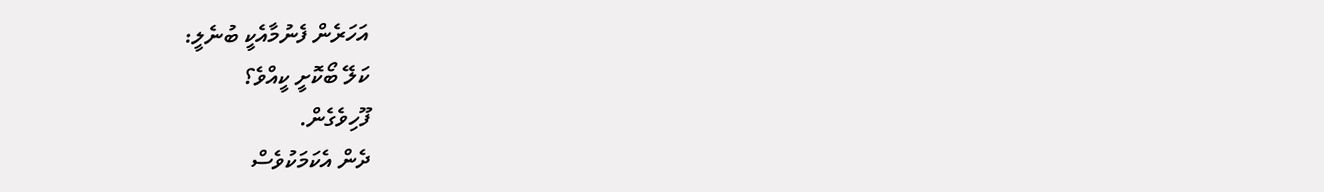އަހަރެން ފެނުމާއެކީ ބުނެލީ:
ކަލޭ ބޯކޮށީ ކީއްވެ؟
ފޫހިވެގެން.
ދެން އެކަމަކުވެސް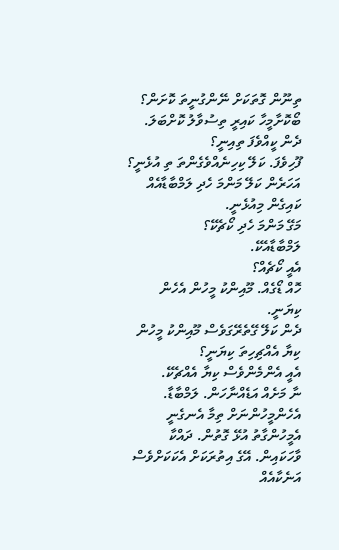ތިނޫން ގޮތަކަށް ނޭންގުނީތަ ކޮށަން؟
ބޯކޮށާމީހާ ކައިރީ ތިސުވާލު ކޮށްބަލަ.
ދެން ކީއްވެފަ ތިއިނީ؟
ފޫހިވެފަ. ކަލޭ ކިހިނެއްވެގެންތަ ތި އުޅެނީ؟
އަހަރެން ކަލޭ މަންމަ ހެދި ލަމްބާޑާއެއް ކައިގެން މިއުޅެނީ.
މަގޭ މަންމަ ހެދި ކޯޗެކޭ؟
ލަމްބާޑާއެކޭ.
އެއީ ކޯޗެއް؟
ހޮއް ޑޯގެއް. މޫއިންކު މީހުން އެހެން ކިޔަނީ.
ދެން ކަލޭ ގޭތެރޭގަވެސް މޫއިންކު މީހުން ކިޔާ އެއްޗިހިތަ ކިޔަނީ؟
އެއީ އެންމެންވެސް ކިޔާ އެއްޗެކޭ.
ނާ މަށެއް އަޑެއްނާހަން. ލަމްބާޑާ.
އެހެންމީހުންނަށް ތިމާ އެނގެނީ އެމީހުންގާތު އުޅޭ ގޮތުން. ދައްކާ ވާހަކައިން. އޭގެ އިތުރަކަށް އެކަކަށްވެސް އަނެކާއެއް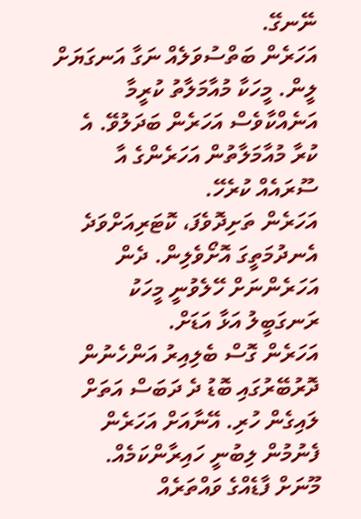ނޭނގޭ.
އަހަރެން ބަތްސުވަލެއް ނަގާ އަނގަޔަށް ލީން. މީހަކާ މުއާމަލާތު ކުރީމާ އަނެއްކާވެސް އަހަރެން ބަދަލުވޭ. އެ ކުރާ މުއާމަލާތުން އަހަރެންގެ އާ ސޫރައެއް ކުރެހޭ.
އަހަރެން ތަށިދޮވެފަ، ކޮޓަރިއަށްވަދެ އެނދުމަތީގަ އޮށޯވެލިން. ދެން އަހަރެންނަށް ހޭލެވުނީ މީހަކު ރަނގަބީލު އަޅާ އަޑަށް.
އަހަރެން ގޮސް ބެލިއިރު އަންހެނުން ދޮރުބޭރުގައި ބޮޑު ދެ ދަބަސް އަތަށް ލައިގެން ހުރި. އޭނާއަށް އަހަރެން ފެނުމުން ލިބުނީ ހައިރާންކަމެއް. މޫނަށް ފާޑެއްގެ ވައްތަރެއް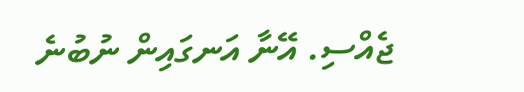ޖެއްސި. އޭނާ އަނގައިން ނުބުނެ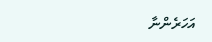އަހަރެންނާ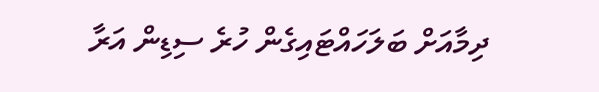ދިމާއަށް ބަލަހައްޓައިގެން ހުރެ ސިޑިން އަރާ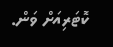ކޮޓަރިއަށް ވަން.